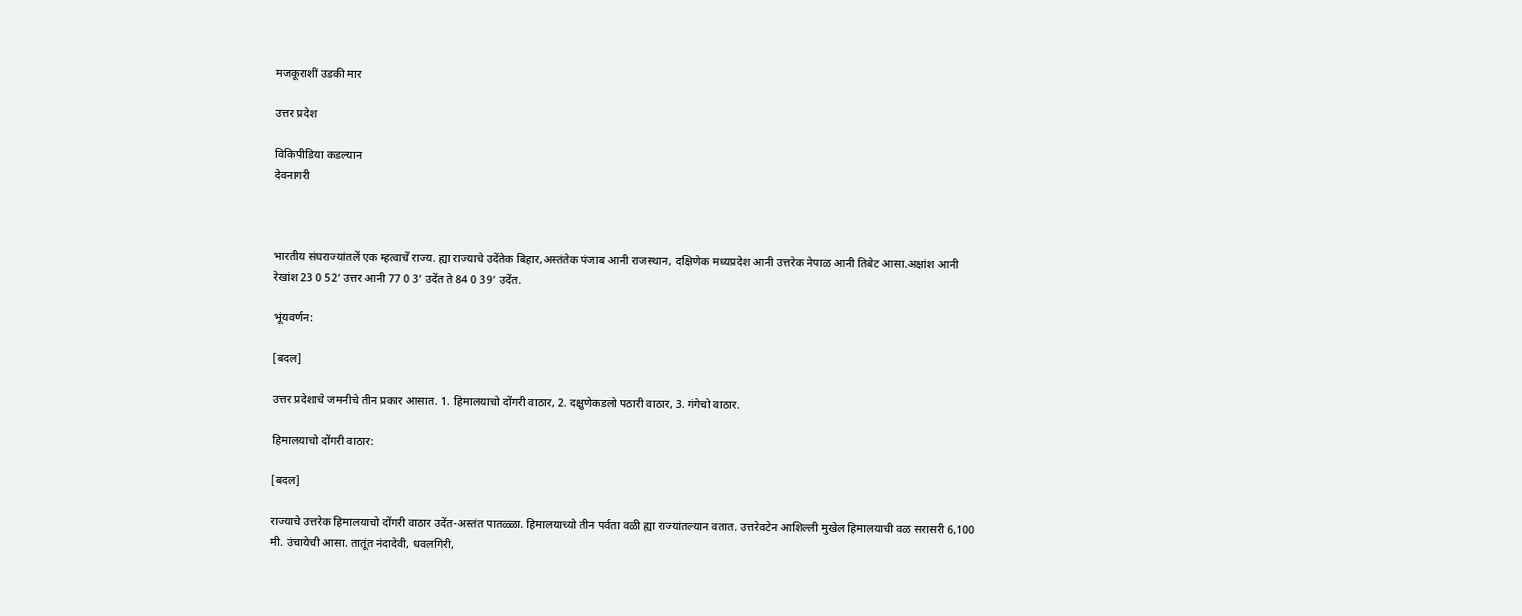मजकूराशीं उडकी मार

उत्तर प्रदेश

विकिपीडिया कडल्यान
देवनागरी



भारतीय संघराज्यांतलें एक म्हत्वाचें राज्य. ह्या राज्याचे उदेंतेक बिहार,अस्तंतेक पंजाब आनी राजस्थान, दक्षिणेक मध्यप्रदेश आनी उत्तरेक नेपाळ आनी तिबेट आसा.अक्षांश आनी रेखांश 23 0 52’ उत्तर आनी 77 0 3’ उदेंत ते 84 0 39’ उदेंत.

भूंयवर्णन:

[बदल]

उत्तर प्रदेशाचे जमनीचे तीन प्रकार आसात. 1. हिमालयाचो दोंगरी वाठार, 2. दक्षुणेकडलो पठारी वाठार, 3. गंगेचो वाठार.

हिमालयाचो दोंगरी वाठार:

[बदल]

राज्याचे उत्तरेक हिमालयाचो दोंगरी वाठार उदेंत-अस्तंत पातळ्ळा. हिमालयाच्यो तीन पर्वता वळी ह्या राज्यांतल्यान वतात. उत्तरेवटेन आशिल्ली मुखेल हिमालयाची वळ सरासरी 6,100 मी. उंचायेची आसा. तातूंत नंदादेवी, धवलगिरी,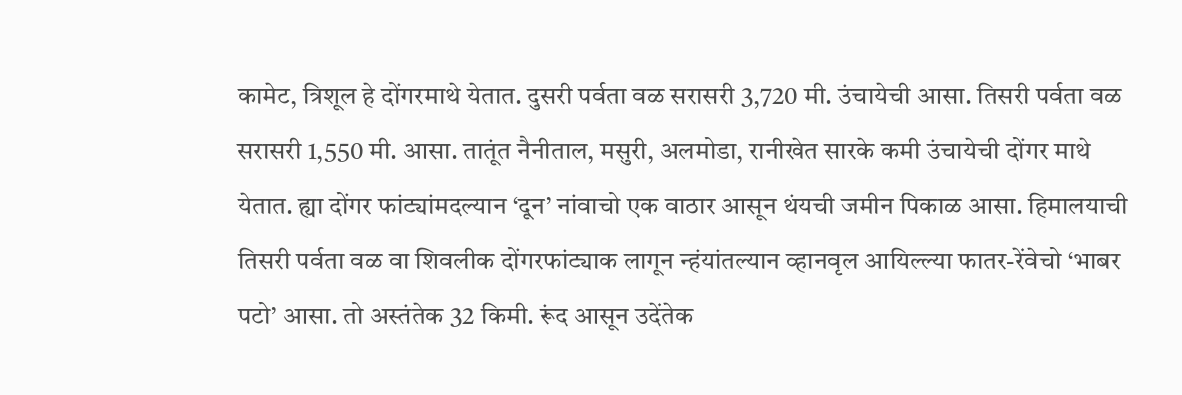कामेट, त्रिशूल हे दोंगरमाथे येतात. दुसरी पर्वता वळ सरासरी 3,720 मी. उंचायेची आसा. तिसरी पर्वता वळ सरासरी 1,550 मी. आसा. तातूंत नैनीताल, मसुरी, अलमोडा, रानीखेत सारके कमी उंचायेची दोंगर माथे येतात. ह्या दोंगर फांट्यांमदल्यान ‘दून’ नांवाचो एक वाठार आसून थंयची जमीन पिकाळ आसा. हिमालयाची तिसरी पर्वता वळ वा शिवलीक दोंगरफांट्याक लागून न्हंयांतल्यान व्हानवृल आयिल्ल्या फातर-रेंवेचो ‘भाबर पटो’ आसा. तो अस्तंतेक 32 किमी. रूंद आसून उदेंतेक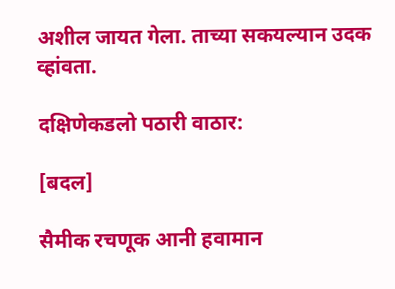अशील जायत गेला. ताच्या सकयल्यान उदक व्हांवता.

दक्षिणेकडलो पठारी वाठार:

[बदल]

सैमीक रचणूक आनी हवामान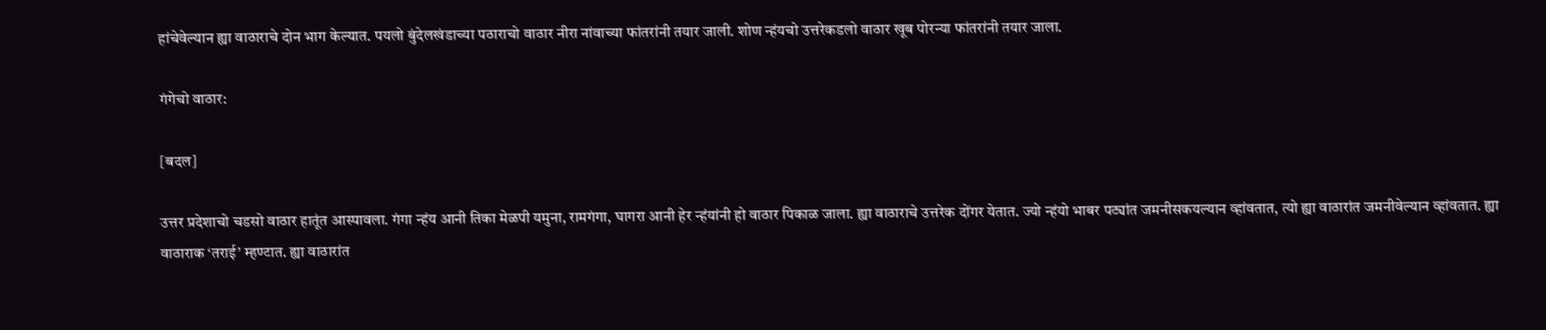हांचेवेल्यान ह्या वाठाराचे दोन भाग केल्यात. पयलो बुंदेलखंडाच्या पठाराचो वाठार नीरा नांवाच्या फांतरांनी तयार जाली. शोण न्हंयचो उत्तरेकडलो वाठार खूब पोरन्या फांतरांनी तयार जाला.

गंगेचो वाठार:

[बदल]

उत्तर प्रदेशाचो चडसो वाठार हातूंत आस्पावला. गंगा न्हंय आनी तिका मेळपी यमुना, रामगंगा, घागरा आनी हेर न्हंयांनी हो वाठार पिकाळ जाला. ह्या वाठाराचे उत्तरेक दोंगर येतात. ज्यो न्हंयो भाबर पट्यांत जमनीसकयल्यान व्हांवतात, त्यो ह्या वाठारांत जमनीवेल्यान व्हांवतात. ह्या वाठाराक ‘तराई’ म्हण्टात. ह्या वाठारांत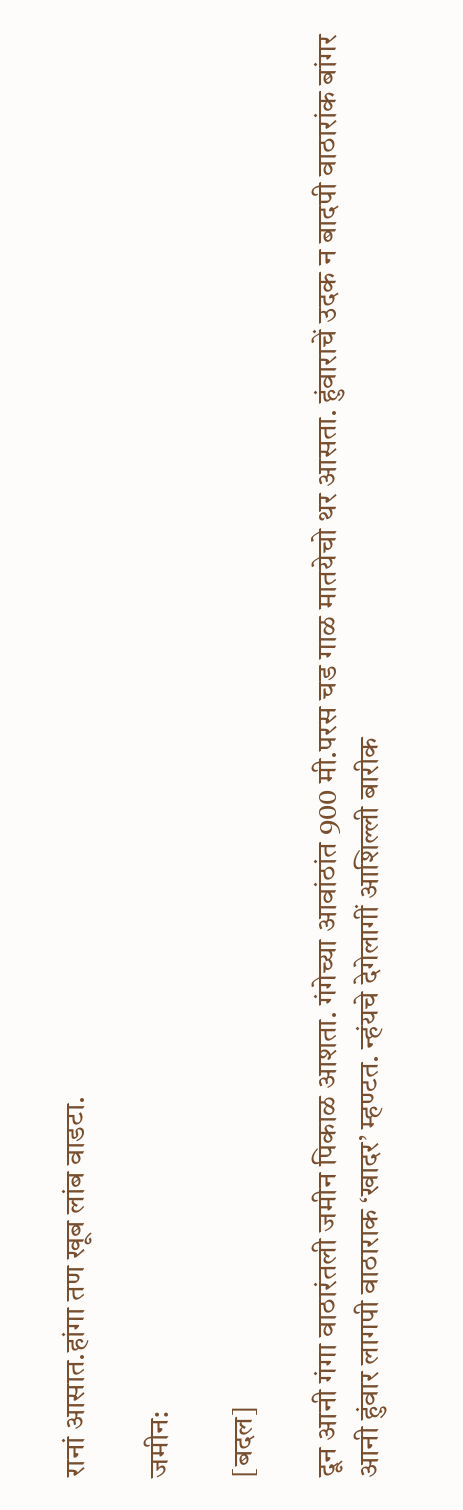रानां आसात.हांगा तण खूब लांब वाडटा.

जमीन:

[बदल]

दून आनी गंगा वाठारंतली जमीन पिकाळ आशता. गंगेच्या आवांठांत 900 मी.परस चड गाळ मातयेचो थर आसता. हुंवाराचें उदक न बादपी वाठारांक बांगर आनी हुंवार लागपी वाठाराक ‘खादर’ म्हण्टत. न्हंयचे देगेलागीं आशिल्ली बारीक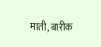माती, बारीक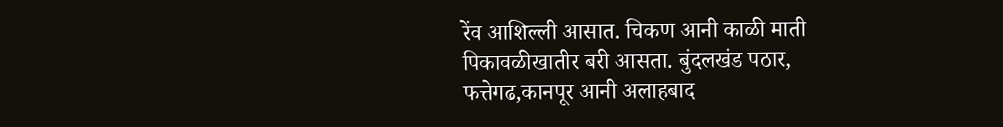रेंव आशिल्ली आसात. चिकण आनी काळी माती पिकावळीखातीर बरी आसता. बुंदलखंड पठार, फत्तेगढ,कानपूर आनी अलाहबाद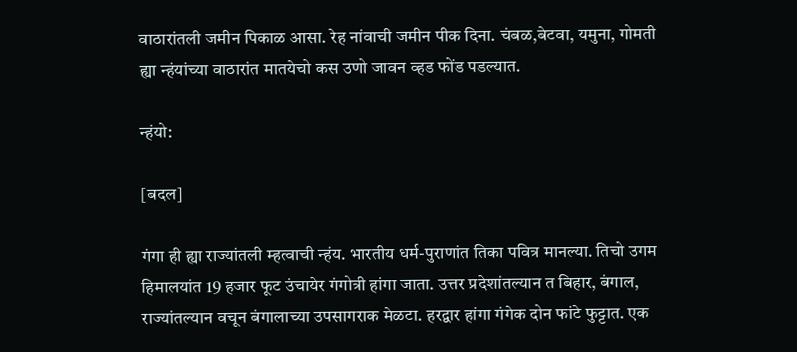वाठारांतली जमीन पिकाळ आसा. रेह नांवाची जमीन पीक दिना. चंबळ,बेटवा, यमुना, गोमती ह्या न्हंयांच्या वाठारांत मातयेचो कस उणो जावन व्हड फोंड पडल्यात.

न्हंयो:

[बदल]

गंगा ही ह्या राज्यांतली म्हत्वाची न्हंय. भारतीय धर्म-पुराणांत तिका पवित्र मानल्या. तिचो उगम हिमालयांत 19 हजार फूट उंचायेर गंगोत्री हांगा जाता. उत्तर प्रदेशांतल्यान त बिहार, बंगाल, राज्यांतल्यान वचून बंगालाच्या उपसागराक मेळटा. हरद्वार हांगा गंगेक दोन फांटे फुट्टात. एक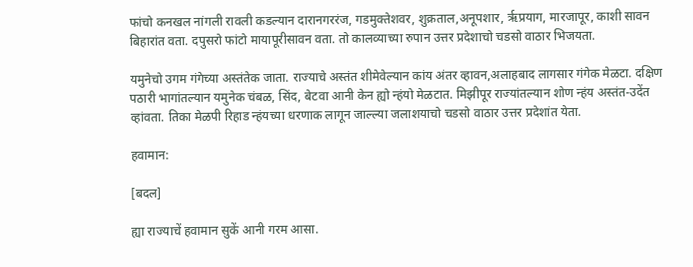फांचो कनखल नांगली रावली कडल्यान दारानगररंज, गडमुक्तेशवर, शुक्रताल,अनूपशार, रृप्रयाग, मारजापूर, काशी सावन बिहारांत वता. दपुसरो फांटो मायापूरीसावन वता. तो कालव्याच्या रुपान उत्तर प्रदेशाचो चडसो वाठार भिजयता.

यमुनेचो उगम गंगेच्या अस्तंतेक जाता. राज्याचे अस्तंत शीमेवेल्यान कांय अंतर व्हावन,अलाहबाद लागसार गंगेक मेळटा. दक्षिण पठारी भागांतल्यान यमुनेक चंबळ, सिंद, बेटवा आनी केन ह्यो न्हंयो मेळटात. मिझीपूर राज्यांतल्यान शोण न्हंय अस्तंत-उदेंत व्हांवता. तिका मेळपी रिहाड न्हंयच्या धरणाक लागून जाल्ल्या जलाशयाचो चडसो वाठार उत्तर प्रदेशांत येता.

हवामान:

[बदल]

ह्या राज्याचें हवामान सुकें आनी गरम आसा.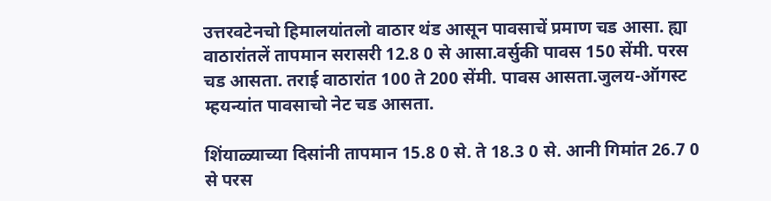उत्तरवटेनचो हिमालयांतलो वाठार थंड आसून पावसाचें प्रमाण चड आसा. ह्या वाठारांतलें तापमान सरासरी 12.8 0 से आसा.वर्सुकी पावस 150 सेंमी. परस चड आसता. तराई वाठारांत 100 ते 200 सेंमी. पावस आसता.जुलय-ऑगस्ट म्हयन्यांत पावसाचो नेट चड आसता.

शिंयाळ्याच्या दिसांनी तापमान 15.8 0 से. ते 18.3 0 से. आनी गिमांत 26.7 0 से परस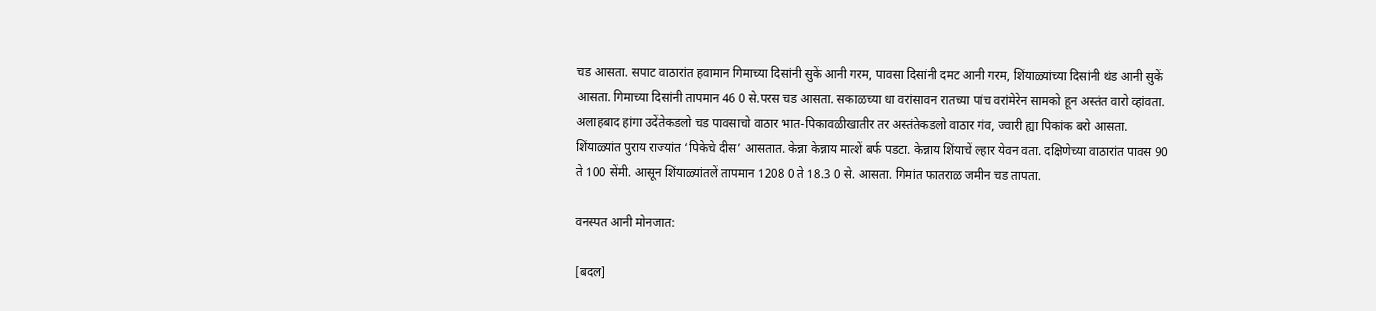चड आसता. सपाट वाठारांत हवामान गिमाच्या दिसांनी सुकें आनी गरम, पावसा दिसांनी दमट आनी गरम, शिंयाळ्यांच्या दिसांनी थंड आनी सुकें आसता. गिमाच्या दिसांनी तापमान 46 0 से.परस चड आसता. सकाळच्या धा वरांसावन रातच्या पांच वरांमेरेन सामको हून अस्तंत वारो व्हांवता. अलाहबाद हांगा उदेंतेकडलो चड पावसाचो वाठार भात-पिकावळीखातीर तर अस्तंतेकडलो वाठार गंव, ज्वारी ह्या पिकांक बरो आसता. शिंयाळ्यांत पुराय राज्यांत ‘पिकेचे दीस’ आसतात. केन्ना केन्नाय मात्शें बर्फ पडटा. केन्नाय शिंयाचें ल्हार येवन वता. दक्षिणेच्या वाठारांत पावस 90 ते 100 सेंमी. आसून शिंयाळ्यांतलें तापमान 1208 0 ते 18.3 0 से. आसता. गिमांत फातराळ जमीन चड तापता.

वनस्पत आनी मोनजात:

[बदल]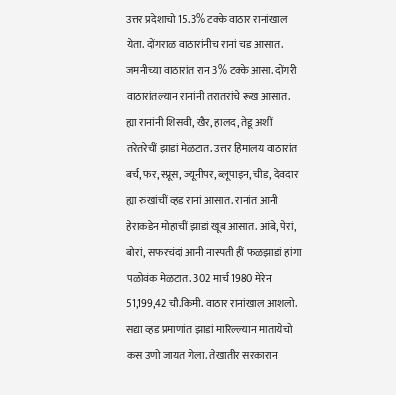उत्तर प्रदेशाचो 15.3% टक्के वाठार रानांखाल येता. दोंगराळ वाठारांनीच रानां चड आसात. जमनीच्या वाठारांत रान 3% टक्के आसा. दोंगरी वाठारांतल्यान रानांनी तरातरांचे रूख आसात. ह्या रानांनी शिसवी, खैर, हालद, तेडू अशीं तरेतरेचीं झाडां मेळटात. उत्तर हिमालय वाठारांत बर्च, फर, स्प्रूस, ज्यूनीपर, ब्लूपाइन, चीड, देवदार ह्या रुखांचीं व्हड रानां आसात. रानांत आनी हेराकडेन मोहाचीं झाडां खूब आसात. आंबे, पेरां, बोरां, सफरचंदां आनी नास्पती हीं फळझाडां हांगा पळोवंक मेळटात. 302 मार्च 1980 मेरेन 51,199,42 चौ.किमी. वाठार रानांखाल आशलो. सद्या व्हड प्रमाणांत झाडां मारिल्ल्यान मातायेचो कस उणो जायत गेला. तेखातीर सरकारान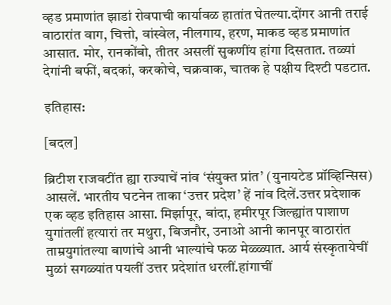व्हड प्रमाणांत झाडां रोवपाची कार्यावळ हातांत घेतल्या.दोंगर आनी तराई वाठारांत वाग, चित्तो, वांस्वेल, नीलगाय, हरण, माकड व्हड प्रमाणांत आसात. मोर, रानकोंबो, तीतर असलीं सुकणींय हांगा दिसतात. तळ्यां देगांनी बफीं, बदकां, करकोचे, चक्रवाक, चातक हे पक्षीय दिश्टी पडटात.

इतिहास:

[बदल]

ब्रिटीश राजवटींत ह्या राज्याचें नांव ‘संयुक्त प्रांत’ (युनायटेड प्रॉव्हिन्सिस) आसलें. भारतीय घटनेन ताका ‘उत्तर प्रदेश’ हें नांव दिलें.उत्तर प्रदेशाक एक व्हड इतिहास आसा. मिर्झापूर, बांदा, हमीरपूर जिल्ह्यांत पाशाण युगांतलीं हत्यारां तर मथुरा, बिजनौर, उनाओ आनी कानपूर वाठारांत ताम्रयुगांतल्या बाणांचे आनी भाल्यांचे फळ मेळ्ळ्यात. आर्य संस्कृतायेचीं मुळां सगळ्यांत पयलीं उत्तर प्रदेशांत धरलीं.हांगाचीं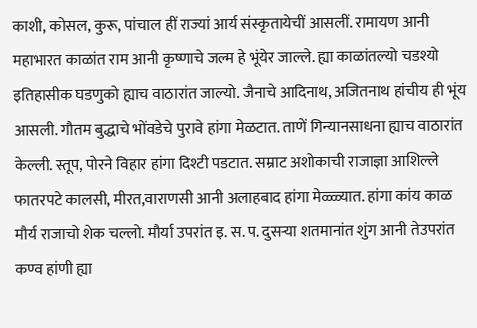काशी, कोसल, कुरू, पांचाल हीं राज्यां आर्य संस्कृतायेचीं आसलीं. रामायण आनी महाभारत काळांत राम आनी कृष्णाचे जल्म हे भूंयेर जाल्ले. ह्या काळांतल्यो चडश्यो इतिहासीक घडणुको ह्याच वाठारांत जाल्यो. जैनाचे आदिनाथ, अजितनाथ हांचीय ही भूंय आसली. गौतम बुद्धाचे भोंवडेचे पुरावे हांगा मेळटात. ताणें गिन्यानसाधना ह्याच वाठारांत केल्ली. स्तूप, पोरने विहार हांगा दिश्टी पडटात. सम्राट अशोकाची राजाज्ञा आशिल्ले फातरपटे कालसी, मीरत,वाराणसी आनी अलाहबाद हांगा मेळ्ळ्यात. हांगा कांय काळ मौर्य राजाचो शेक चल्लो. मौर्या उपरांत इ. स. प. दुसऱ्या शतमानांत शुंग आनी तेउपरांत कण्व हांणी ह्या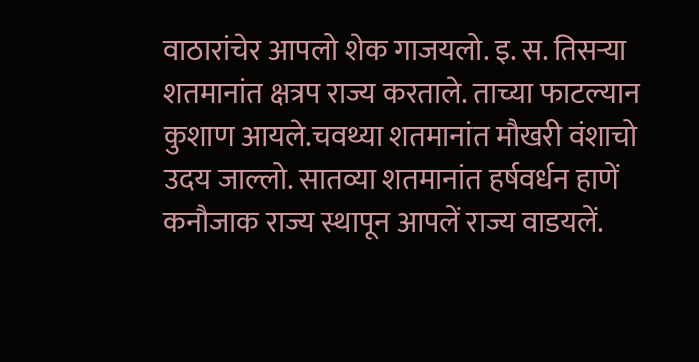वाठारांचेर आपलो शेक गाजयलो. इ. स. तिसऱ्या शतमानांत क्षत्रप राज्य करताले. ताच्या फाटल्यान कुशाण आयले.चवथ्या शतमानांत मौखरी वंशाचो उदय जाल्लो. सातव्या शतमानांत हर्षवर्धन हाणें कनौजाक राज्य स्थापून आपलें राज्य वाडयलें.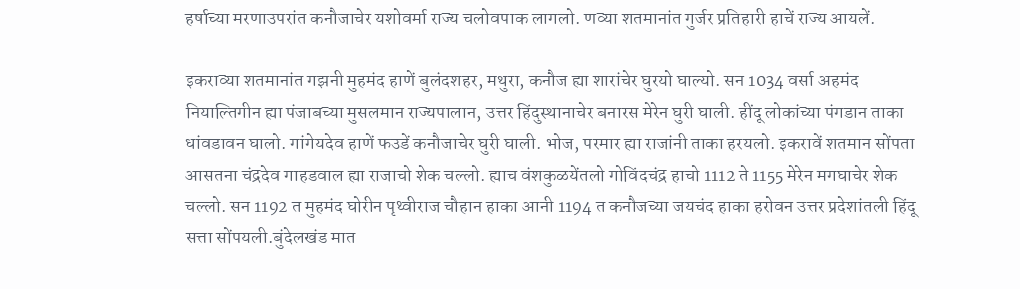हर्षाच्या मरणाउपरांत कनौजाचेर यशोवर्मा राज्य चलोवपाक लागलो. णव्या शतमानांत गुर्जर प्रतिहारी हाचें राज्य आयलें.

इकराव्या शतमानांत गझनी मुहमंद हाणें बुलंदशहर, मथुरा, कनौज ह्या शारांचेर घुरयो घाल्यो. सन 1034 वर्सा अहमंद नियाल्तिगीन ह्या पंजाबच्या मुसलमान राज्यपालान, उत्तर हिंदुस्थानाचेर बनारस मेरेन घुरी घाली. हींदू लोकांच्या पंगडान ताका धांवडावन घालो. गांगेयदेव हाणें फउडें कनौजाचेर घुरी घाली. भोज, परमार ह्या राजांनी ताका हरयलो. इकरावें शतमान सोंपता आसतना चंद्रदेव गाहडवाल ह्या राजाचो शेक चल्लो. ह्याच वंशकुळयेंतलो गोविंदचंद्र हाचो 1112 ते 1155 मेरेन मगघाचेर शेक चल्लो. सन 1192 त मुहमंद घोरीन पृथ्वीराज चौहान हाका आनी 1194 त कनौजच्या जयचंद हाका हरोवन उत्तर प्रदेशांतली हिंदू सत्ता सोंपयली.बुंदेलखंड मात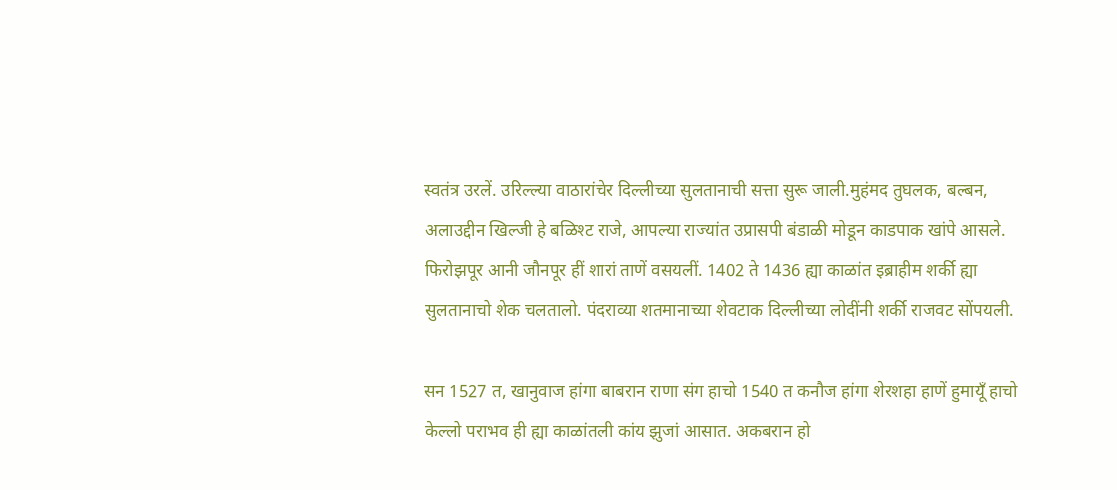स्वतंत्र उरलें. उरिल्ल्या वाठारांचेर दिल्लीच्या सुलतानाची सत्ता सुरू जाली.मुहंमद तुघलक, बल्बन, अलाउद्दीन खिल्जी हे बळिश्ट राजे, आपल्या राज्यांत उप्रासपी बंडाळी मोडून काडपाक खांपे आसले. फिरोझपूर आनी जौनपूर हीं शारां ताणें वसयलीं. 1402 ते 1436 ह्या काळांत इब्राहीम शर्की ह्या सुलतानाचो शेक चलतालो. पंदराव्या शतमानाच्या शेवटाक दिल्लीच्या लोदींनी शर्की राजवट सोंपयली.

सन 1527 त, खानुवाज हांगा बाबरान राणा संग हाचो 1540 त कनौज हांगा शेरशहा हाणें हुमायूँ हाचो केल्लो पराभव ही ह्या काळांतली कांय झुजां आसात. अकबरान हो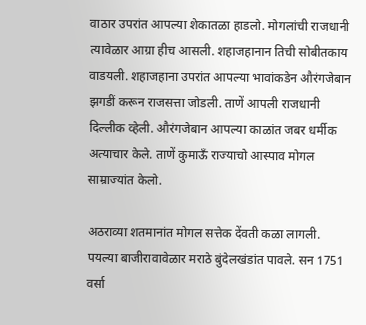वाठार उपरांत आपल्या शेकातळा हाडलो. मोगलांची राजधानी त्यावेळार आग्रा हीच आसली. शहाजहानान तिची सोबीतकाय वाडयली. शहाजहाना उपरांत आपल्या भावांकडेन औरंगजेबान झगडीं करून राजसत्ता जोडली. ताणें आपली राजधानी दिल्लीक व्हेली. औरंगजेबान आपल्या काळांत जबर धर्मीक अत्याचार केले. ताणें कुमाऊँ राज्याचो आस्पाव मोगल साम्राज्यांत केलो.

अठराव्या शतमानांत मोगल सत्तेक देंवती कळा लागली. पयल्या बाजीरावावेळार मराठे बुंदेलखंडांत पावले. सन 1751 वर्सा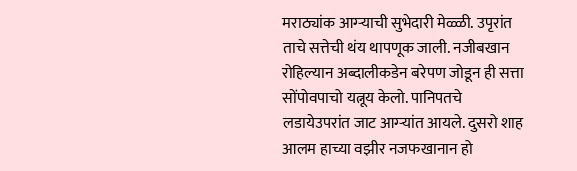मराठ्यांक आग्ऱ्याची सुभेदारी मेळ्ळी. उपृरांत ताचे सत्तेची थंय थापणूक जाली. नजीबखान रोहिल्यान अब्दालीकडेन बरेपण जोडून ही सत्ता सोंपोवपाचो यत्नूय केलो. पानिपतचे लडायेउपरांत जाट आग्ऱ्यांत आयले. दुसरो शाह आलम हाच्या वझीर नजफखानान हो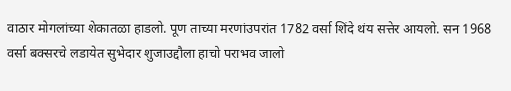वाठार मोगलांच्या शेकातळा हाडलो. पूण ताच्या मरणांउपरांत 1782 वर्सा शिंदे थंय सत्तेर आयलो. सन 1968 वर्सा बक्सरचे लडायेत सुभेदार शुजाउद्दौला हाचो पराभव जालो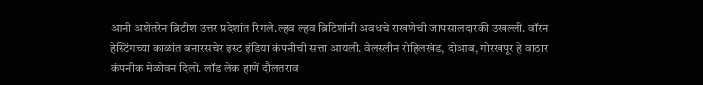आनी अशेतरेन ब्रिटीश उत्तर प्रदेशांत रिगले.ल्हव ल्हव ब्रिटिशांनी अवधचे राखणेची जापसालदारकी उखल्ली. वॉरन हेस्टिंगच्या काळांत बनारसचेर इस्ट इंडिया कंपनीची सत्ता आयली. वेलस्लीन रोहिलखंड, दोआब, गोरखपूर हे वाठार कंपनीक मेळोवन दिलो. लॉड लेक हाणें दौलतराव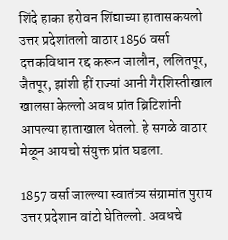शिंदे हाका हरोवन शिंद्याच्या हातासकयलो उत्तर प्रदेशांतलो वाठार 1856 वर्सा दत्तकविधान रद्द करून जालौन, ललितपूर, जैतपूर, झांशी हीं राज्यां आनी गैरशिस्तीखाल खालसा केल्लो अवध प्रांत ब्रिटिशांनी आपल्या हाताखाल धेतलो. हे सगळे वाठार मेळून आयचो संयुक्त प्रांत घडला.

1857 वर्सा जाल्ल्या स्वातंत्र्य संग्रामांत पुराय उत्तर प्रदेशान वांटो घेतिल्लो. अवधचे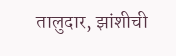तालुदार, झांशीची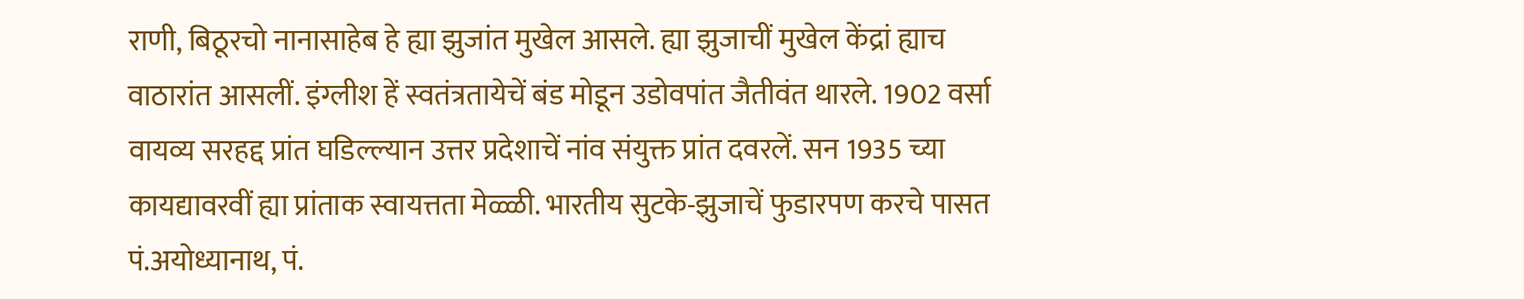राणी, बिठूरचो नानासाहेब हे ह्या झुजांत मुखेल आसले. ह्या झुजाचीं मुखेल केंद्रां ह्याच वाठारांत आसलीं. इंग्लीश हें स्वतंत्रतायेचें बंड मोडून उडोवपांत जैतीवंत थारले. 1902 वर्सा वायव्य सरहद्द प्रांत घडिल्ल्यान उत्तर प्रदेशाचें नांव संयुक्त प्रांत दवरलें. सन 1935 च्या कायद्यावरवीं ह्या प्रांताक स्वायत्तता मेळ्ळी. भारतीय सुटके-झुजाचें फुडारपण करचे पासत पं.अयोध्यानाथ, पं.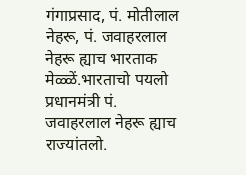गंगाप्रसाद, पं. मोतीलाल नेहरू, पं. जवाहरलाल नेहरू ह्याच भारताक मेळ्ळें.भारताचो पयलो प्रधानमंत्री पं. जवाहरलाल नेहरू ह्याच राज्यांतलो.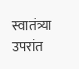स्वातंत्र्या उपरांत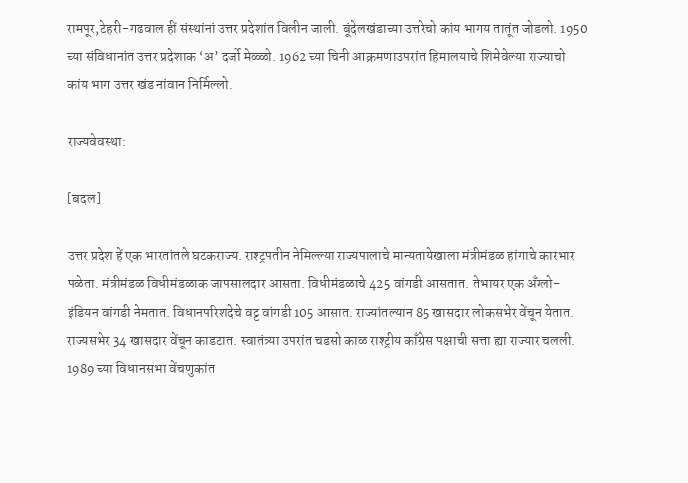रामपूर,टेहरी-गढवाल हीं संस्थांनां उत्तर प्रदेशांत विलीन जाली. बूंदेलखंडाच्या उत्तरेचो कांय भागय तातूंत जोडलो. 1950 च्या संविधानांत उत्तर प्रदेशाक ‘अ’ दर्जो मेळ्ळो. 1962 च्या चिनी आक्रमणाउपरांत हिमालयाचे शिमेवेल्या राज्याचो कांय भाग उत्तर खंड नांवान निर्मिल्लो.

राज्यवेवस्था:

[बदल]

उत्तर प्रदेश हें एक भारतांतले घटकराज्य. राश्ट्रपतीन नेमिल्ल्या राज्यपालाचे मान्यतायेखाला मंत्रीमंडळ हांगाचे कारभार पळेता. मंत्रीमंडळ विधीमंडळाक जापसालदार आसता. विधीमंडळाचे 425 वांगडी आसतात. तेभायर एक अँग्लो-इंडियन वांगडी नेमतात. विधानपरिशदेचे वट्ट वांगडी 105 आसात. राज्यांतल्यान 85 खासदार लोकसभेर वेंचून येतात. राज्यसभेर 34 खासदार वेंचून काडटात. स्वातंत्र्या उपरांत चडसो काळ राश्ट्रीय काँग्रेस पक्षाची सत्ता ह्या राज्यार चलली. 1989 च्या विधानसभा वेंचणुकांत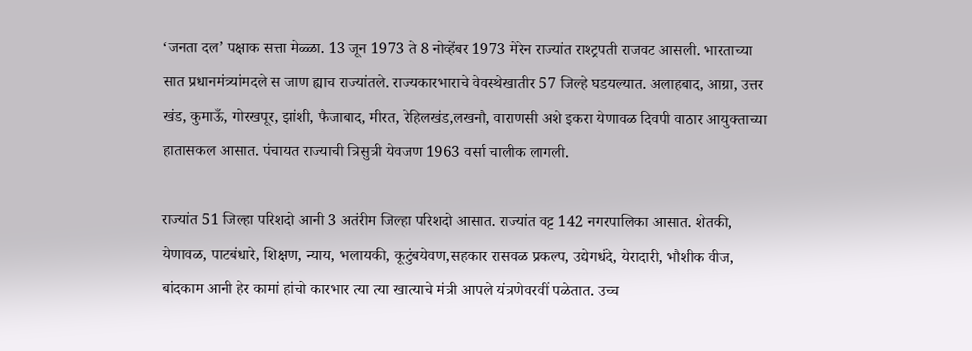‘जनता दल’ पक्षाक सत्ता मेळ्ळा. 13 जून 1973 ते 8 नोव्हेंबर 1973 मेरेन राज्यांत राश्ट्रपती राजवट आसली. भारताच्या सात प्रधानमंत्र्यांमदले स जाण ह्याच राज्यांतले. राज्यकारभाराचे वेवस्थेखातीर 57 जिल्हे घडयल्यात. अलाहबाद, आग्रा, उत्तर खंड, कुमाऊँ, गोरखपूर, झांशी, फैजाबाद, मीरत, रेहिलखंड,लखनौ, वाराणसी अशे इकरा येणावळ दिवपी वाठार आयुक्ताच्या हातासकल आसात. पंचायत राज्याची त्रिसुत्री येवजण 1963 वर्सा चालीक लागली.

राज्यांत 51 जिल्हा परिशदो आनी 3 अतंरीम जिल्हा परिशदो आसात. राज्यांत वट्ट 142 नगरपालिका आसात. शेतकी, येणावळ, पाटबंधारे, शिक्षण, न्याय, भलायकी, कूटुंबयेवण,सहकार रासवळ प्रकल्प, उद्येगधंदे, येरादारी, भौशीक वीज, बांदकाम आनी हेर कामां हांचो कारभार त्या त्या खात्याचे मंत्री आपले यंत्रणेवरवीं पळेतात. उच्च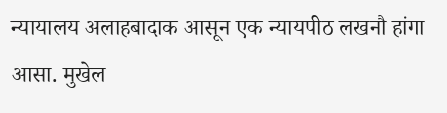न्यायालय अलाहबादाक आसून एक न्यायपीठ लखनौ हांगा आसा. मुखेल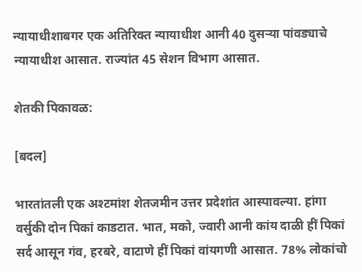न्यायाधीशाबगर एक अतिरिक्त न्यायाधीश आनी 40 दुसऱ्या पांवड्याचे न्यायाधीश आसात. राज्यांत 45 सेशन विभाग आसात.

शेतकी पिकावळ:

[बदल]

भारतांतली एक अश्टमांश शेतजमीन उत्तर प्रदेशांत आस्पावल्या. हांगा वर्सुकी दोन पिकां काडटात. भात, मको, ज्वारी आनी कांय दाळी हीं पिकां सर्द आसून गंव, हरबरे, वाटाणे हीं पिकां वांयगणी आसात. 78% लोकांचो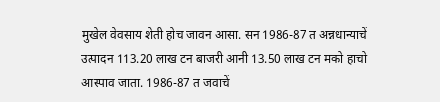मुखेल वेवसाय शेती होच जावन आसा. सन 1986-87 त अन्नधान्याचें उत्पादन 113.20 लाख टन बाजरी आनी 13.50 लाख टन मको हाचो आस्पाव जाता. 1986-87 त जवाचें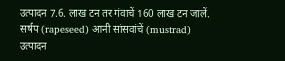उत्पादन 7.6. लाख टन तर गंवाचें 160 लाख टन जालें. सर्षप (rapeseed) आनी सांसवांचें (mustrad) उत्पादन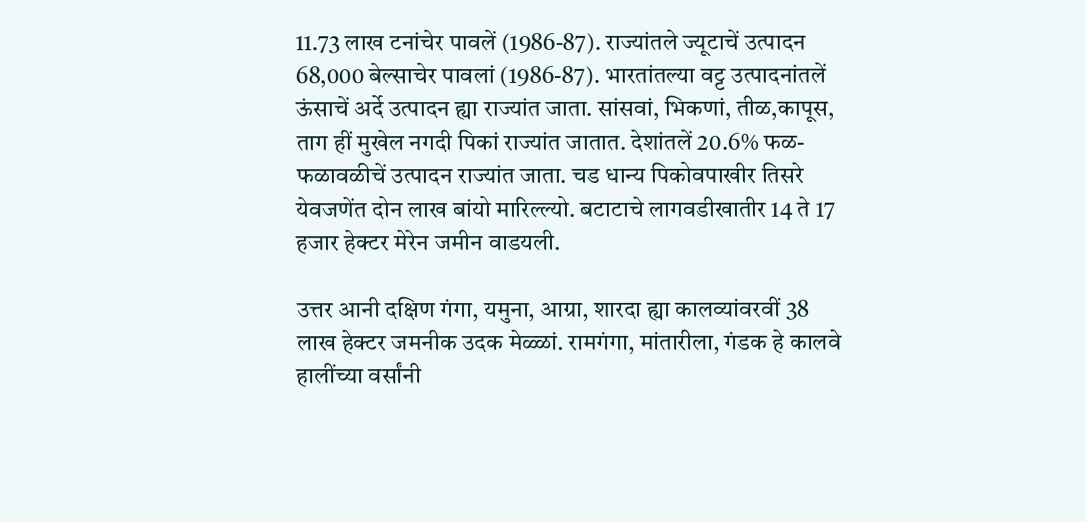11.73 लाख टनांचेर पावलें (1986-87). राज्यांतले ज्यूटाचें उत्पादन 68,000 बेल्साचेर पावलां (1986-87). भारतांतल्या वट्ट उत्पादनांतलें ऊंसाचें अर्दे उत्पादन ह्या राज्यांत जाता. सांसवां, भिकणां, तीळ,कापूस, ताग हीं मुखेल नगदी पिकां राज्यांत जातात. देशांतलें 20.6% फळ-फळावळीचें उत्पादन राज्यांत जाता. चड धान्य पिकोवपाखीर तिसरे येवजणेंत दोन लाख बांयो मारिल्ल्यो. बटाटाचे लागवडीखातीर 14 ते 17 हजार हेक्टर मेरेन जमीन वाडयली.

उत्तर आनी दक्षिण गंगा, यमुना, आग्रा, शारदा ह्या कालव्यांवरवीं 38 लाख हेक्टर जमनीक उदक मेळ्ळां. रामगंगा, मांतारीला, गंडक हे कालवे हालींच्या वर्सांनी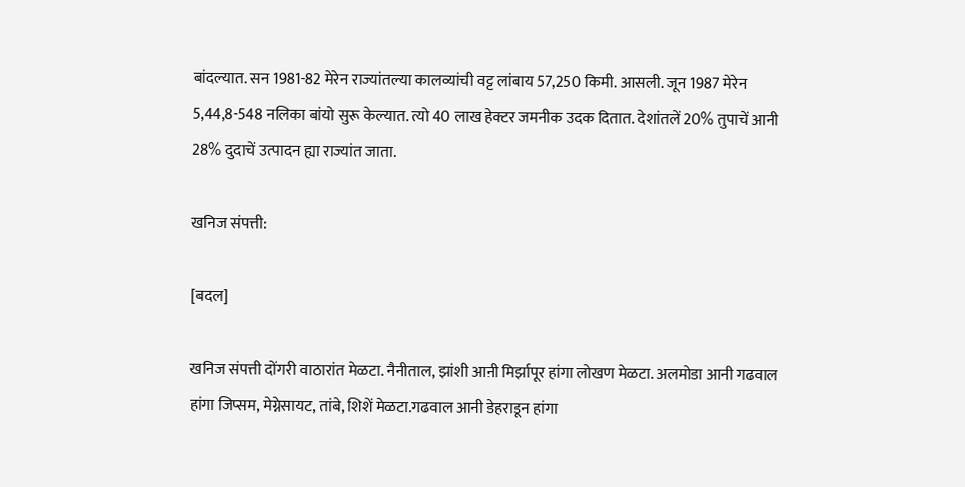बांदल्यात. सन 1981-82 मेरेन राज्यांतल्या कालव्यांची वट्ट लांबाय 57,250 किमी. आसली. जून 1987 मेरेन 5,44,8-548 नलिका बांयो सुरू केल्यात. त्यो 40 लाख हेक्टर जमनीक उदक दितात. देशांतलें 20% तुपाचें आनी 28% दुदाचें उत्पादन ह्या राज्यांत जाता.

खनिज संपत्ती:

[बदल]

खनिज संपत्ती दोंगरी वाठारांत मेळटा. नैनीताल, झांशी आऩी मिर्झापूर हांगा लोखण मेळटा. अलमोडा आनी गढवाल हांगा जिप्सम, मेग्नेसायट, तांबे, शिशें मेळटा.गढवाल आनी डेहराडून हांगा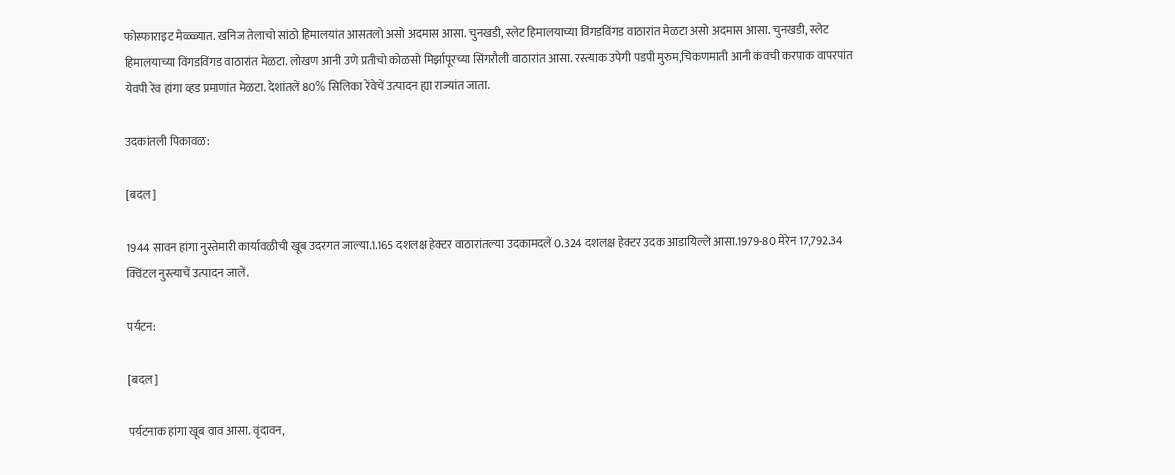फोस्फाराइट मेळ्ळ्यात. खनिज तेलाचो सांठो हिमालयांत आसतलो असो अदमास आसा. चुनखडी, स्लेट हिमालयाच्या विंगडविंगड वाठारांत मेळटा असो अदमास आसा. चुनखडी, स्लेट हिमालयाच्या विंगडविंगड वाठारांत मेळटा. लोखण आनी उणे प्रतीचो कोळसो मिर्झापूरच्या सिंगरौली वाठारांत आसा. रस्त्याक उपेगी पडपी मुरुम,चिकणमाती आनी कंवची करपाक वापरपांत येवपी रेंव हांगा व्हड प्रमाणांत मेळटा. देशांतलें 80% सिलिका रेंवेचें उत्पादन ह्या राज्यांत जाता.

उदकांतली पिकावळ:

[बदल]

1944 सावन हांगा नुस्तेमारी कार्यावळीची खूब उदरगत जाल्या.1.165 दशलक्ष हेक्टर वाठारांतल्या उदकामदलें 0.324 दशलक्ष हेक्टर उदक आडायिल्लें आसा.1979-80 मेरेन 17,792.34 क्विंटल नुस्त्याचें उत्पादन जालें.

पर्यटन:

[बदल]

पर्यटनाक हांगा खूब वाव आसा. वृंदावन,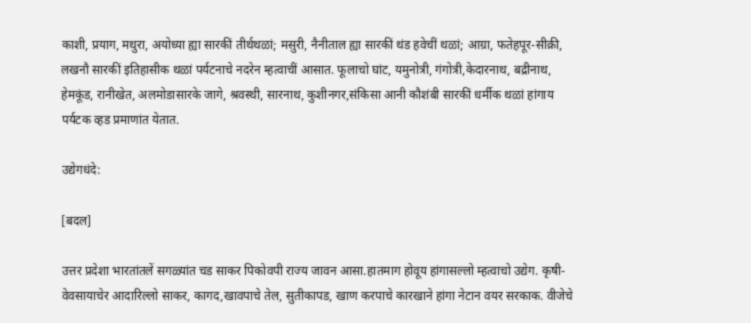काशी, प्रयाग, मथुरा, अयोध्या ह्या सारकीं तीर्थथळां; मसुरी, नैनीताल ह्या सारकीं थंड हवेचीं थळां; आग्रा, फतेहपूर-सीक्री, लखनौ सारकीं इतिहासीक थळां पर्यटनाचे नदरेन म्हत्वाचीं आसात. फूलाचो घांट, यमुनोत्री, गंगोत्री,केदारनाथ, बद्रीनाथ, हेमकूंड, रानीखेत, अलमोडासारके जागे, श्रवस्थी, सारनाथ, कुशीनगर,संकिसा आनी कौशंबी सारकीं धर्मीक थळां हांगाय पर्यटक व्हड प्रमाणांत येतात.

उद्येगधंदे:

[बदल]

उत्तर प्रदेशा भारतांतलें सगळ्यांत चड साकर पिकोवपी राज्य जावन आसा.हातमाग होवूय हांगासल्लो म्हत्वाचो उद्येग. कृषी-वेवसायाचेर आदारिल्लो साकर, कागद,खावपाचे तेल, सुतीकापड, खाण करपाचे कारखाने हांगा नेटान वयर सरकाक. वीजेचे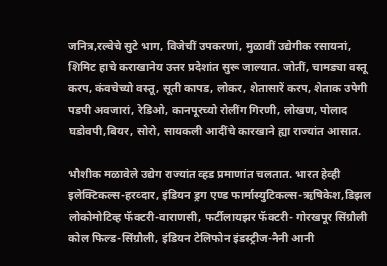जनित्र,रल्वेचे सुटे भाग, विजेचीं उपकरणां, मुळावीं उद्येगीक रसायनां, शिमिट हाचे कराखानेय उत्तर प्रदेशांत सुरू जाल्यात. जोतीं, चामड्या वस्तू करप, कंवचेच्यो वस्तू, सूती कापड, लोकर, शेतासारें करप, शेताक उपेगी पडपी अवजारां, रेडिओ, कानपूरच्यो रोलींग गिरणी, लोखण, पोलाद घडोवपी,बियर, सोरो, सायकली आदींचे कारखाने ह्या राज्यांत आसात.

भौशीक मळावेले उद्येग राज्यांत व्हड प्रमाणांत चलतात. भारत हेव्ही इलेक्टिकल्स-हरव्दार, इंडियन ड्रग एण्ड फार्मास्युटिकल्स-ऋषिकेश,डिझल लोकोमोटिव्ह फॅक्टरी-वाराणसी, फर्टीलायझर फॅक्टरी- गोरखपूर सिंग्रौली कोल फिल्ड-सिंग्रौली, इंडियन टेलिफोन इंडस्ट्रीज-नैनी आनी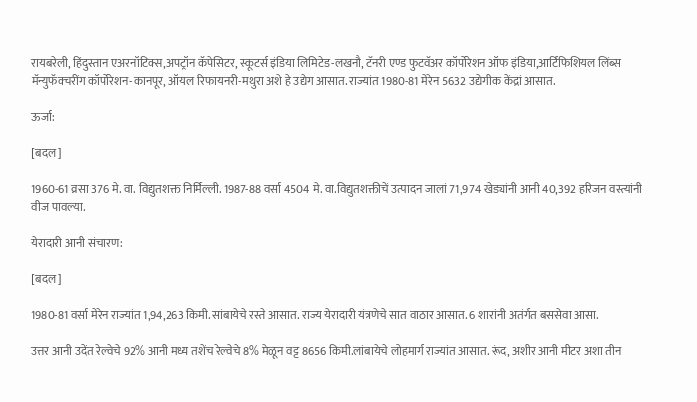रायबरेली, हिंदुस्तान एअरनॉटिक्स,अपट्रॉन कॅपेसिटर, स्कूटर्स इंडिया लिमिटेड-लखनौ, टॅनरी एण्ड फुटवॅअर कॉर्पोरेशन ऑफ इंडिया,आर्टिफिशियल लिंब्स मॅन्युफॅक्चरींग कॉर्पोरेशन-कानपूर, ऑयल रिफायनरी-मथुरा अशे हे उद्येग आसात. राज्यांत 1980-81 मेरेन 5632 उद्येगीक केंद्रां आसात.

ऊर्जा:

[बदल]

1960-61 व्रसा 376 मे. वा. विद्युतशक्त निर्मिल्ली. 1987-88 वर्सा 4504 मे. वा.विद्युतशक्तीचें उत्पादन जालां 71,974 खेड्यांनी आनी 40,392 हरिजन वस्त्यांनी वीज पावल्या.

येरादारी आनी संचारण:

[बदल]

1980-81 वर्सा मेरेन राज्यांत 1,94,263 किमी. सांबायेचे रस्ते आसात. राज्य येरादारी यंत्रणेचे सात वाठार आसात. 6 शारांनी अतंर्गत बससेवा आसा.

उत्तर आनी उदेंत रेल्वेचे 92% आनी मध्य तशेंच रेल्वेचे 8% मेळून वट्ट 8656 किमी.लांबायेचे लोहमार्ग राज्यांत आसात. रूंद, अशीर आनी मीटर अशा तीन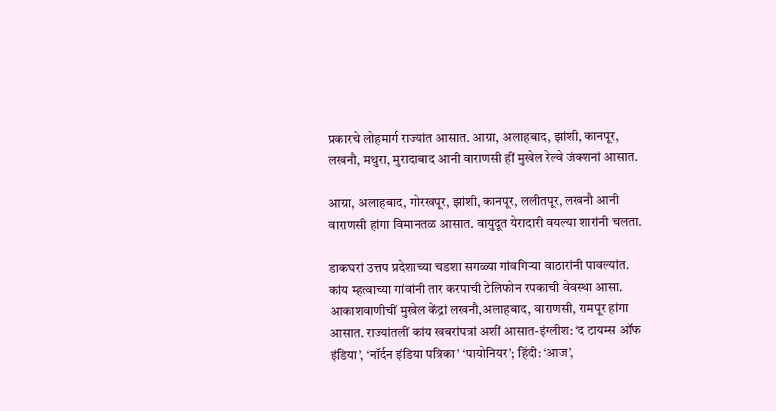प्रकारचे लोहमार्ग राज्यांत आसात. आग्रा, अलाहबाद, झांशी, कानपूर, लखनौ, मथुरा, मुरादाबाद आनी वाराणसी हीं मुखेल रेल्वे जंक्शनां आसात.

आग्रा, अलाहबाद, गोरखपूर, झांशी, कानपूर, ललीतपूर, लखनौ आनी वाराणसी हांगा विमानतळ आसात. वायुदूत येरादारी वयल्या शारांनी चलता.

डाकघरां उत्तप प्रदेशाच्या चडशा सगळ्या गांवगिऱ्या वाठारांनी पावल्यांत. कांय म्हत्वाच्या गांवांनी तार करपाची टेलिफोन रपकाची वेवस्था आसा. आकाशवाणीचीं मुखेल केंद्रां लखनौ,अलाहबाद, वाराणसी, रामपूर हांगा आसात. राज्यांतलीं कांय खबरांपत्रां अशीं आसात-इंग्लीश: ‘द टायम्स ऑफ इंडिया’, ‘नॉर्दन इंडिया पत्रिका’ ‘पायोनियर’; हिंदी: ‘आज’,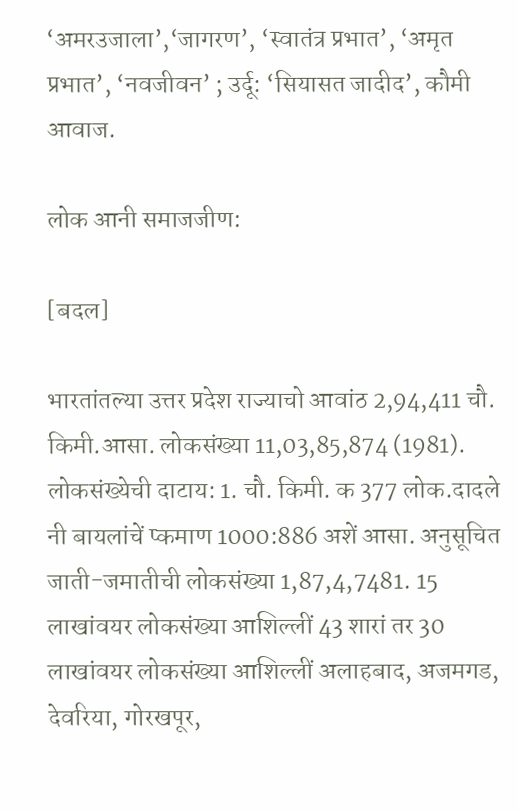‘अमरउजाला’,‘जागरण’, ‘स्वातंत्र प्रभात’, ‘अमृत प्रभात’, ‘नवजीवन’ ; उर्दू: ‘सियासत जादीद’, कौमी आवाज.

लोक आनी समाजजीण:

[बदल]

भारतांतल्या उत्तर प्रदेश राज्याचो आवांठ 2,94,411 चौ. किमी.आसा. लोकसंख्या 11,03,85,874 (1981). लोकसंख्येची दाटाय: 1. चौ. किमी. क 377 लोक.दादले नी बायलांचें प्कमाण 1000:886 अशें आसा. अनुसूचित जाती-जमातीची लोकसंख्या 1,87,4,7481. 15 लाखांवयर लोकसंख्या आशिल्लीं 43 शारां तर 30 लाखांवयर लोकसंख्या आशिल्लीं अलाहबाद, अजमगड, देवरिया, गोरखपूर,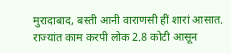मुरादाबाद, बस्ती आनी वाराणसी हीं शारां आसात. राज्यांत काम करपी लोक 2.8 कोटी आसून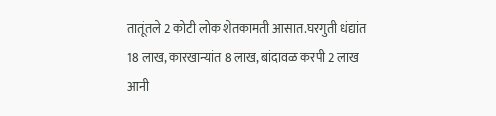तातूंतले 2 कोटी लोक शेतकामती आसात.घरगुती धंद्यांत 18 लाख, कारखान्यांत 8 लाख, बांदावळ करपी 2 लाख आनी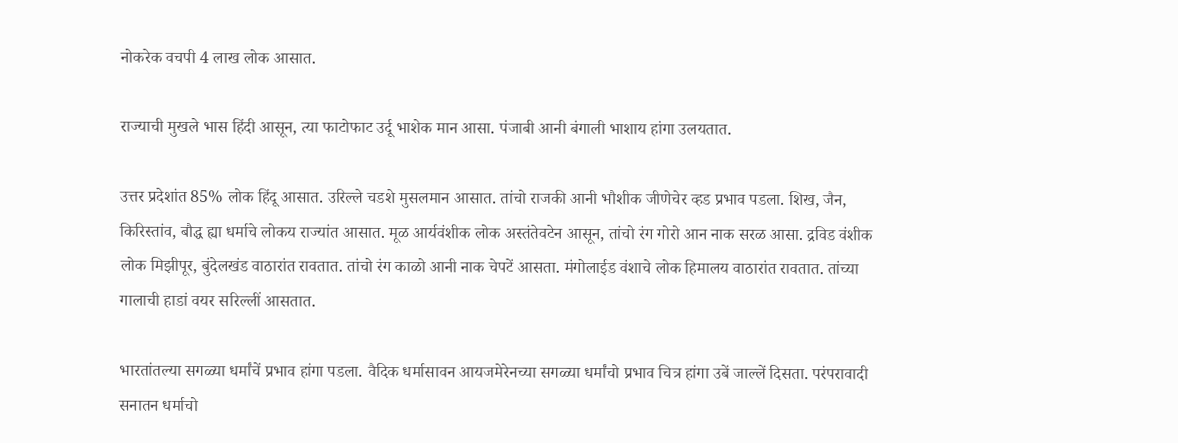नोकरेक वचपी 4 लाख लोक आसात.

राज्याची मुखले भास हिंदी आसून, त्या फाटोफाट उर्दू भाशेक मान आसा. पंजाबी आनी बंगाली भाशाय हांगा उलयतात.

उत्तर प्रदेशांत 85% लोक हिंदू आसात. उरिल्ले चडशे मुसलमान आसात. तांचो राजकी आनी भौशीक जीणेचेर व्हड प्रभाव पडला. शिख, जैन, किरिस्तांव, बौद्ध ह्या धर्माचे लोकय राज्यांत आसात. मूळ आर्यवंशीक लोक अस्तंतेवटेन आसून, तांचो रंग गोरो आन नाक सरळ आसा. द्रविड वंशीक लोक मिझीपूर, बुंदेलखंड वाठारांत रावतात. तांचो रंग काळो आनी नाक चेपटें आसता. मंगोलाईड वंशाचे लोक हिमालय वाठारांत रावतात. तांच्या गालाची हाडां वयर सरिल्लीं आसतात.

भारतांतल्या सगळ्या धर्मांचें प्रभाव हांगा पडला. वैदिक धर्मासावन आयजमेरेनच्या सगळ्या धर्मांचो प्रभाव चित्र हांगा उबें जाल्लें दिसता. परंपरावादी सनातन धर्माचो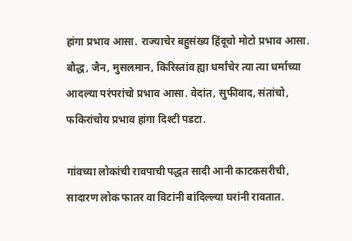हांगा प्रभाव आसा. राज्याचेर बहुसंख्य हिंदूचो मोटो प्रभाव आसा. बौद्ध, जैन, मुसलमान, किरिस्तांव ह्या धर्मांचेर त्या त्या धर्माच्या आदल्या परंपरांचो प्रभाव आसा. वेदांत, सुफीवाद, संतांचो, फकिरांचोय प्रभाव हांगा दिश्टी पडटा.

गांवच्या लोकांची रावपाची पद्धत सादी आनी काटकसरीची, सादारण लोक फातर वा विटांनी बांदिल्ल्या घरांनी रावतात.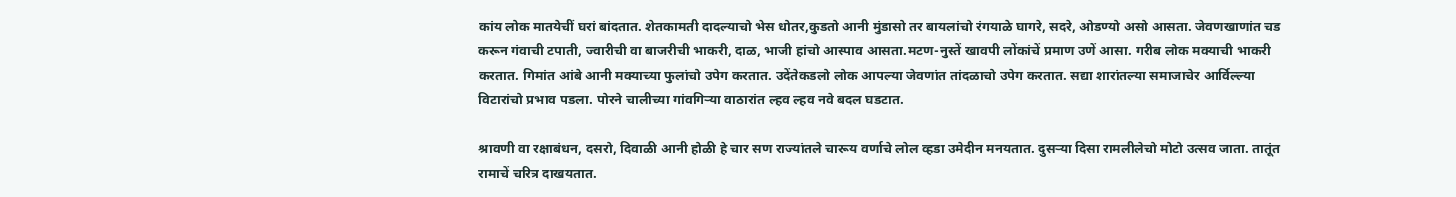कांय लोक मातयेचीं घरां बांदतात. शेतकामती दादल्याचो भेस धोतर,कुडतो आनी मुंडासो तर बायलांचो रंगयाळे घागरे, सदरे, ओडण्यो असो आसता. जेवणखाणांत चड करून गंवाची टपाती, ज्वारीची वा बाजरीची भाकरी, दाळ, भाजी हांचो आस्पाव आसता.मटण-नुस्तें खावपी लोंकांचें प्रमाण उणें आसा. गरीब लोक मक्याची भाकरी करतात. गिमांत आंबे आनी मक्याच्या फुलांचो उपेग करतात. उदेंतेकडलो लोक आपल्या जेवणांत तांदळाचो उपेग करतात. सद्या शारांतल्या समाजाचेर आर्विल्ल्या विटारांचो प्रभाव पडला. पोरने चालीच्या गांवगिऱ्या वाठारांत ल्हव ल्हव नवे बदल घडटात.

श्रावणी वा रक्षाबंधन, दसरो, दिवाळी आनी होळी हे चार सण राज्यांतले चारूय वर्णाचे लोल व्हडा उमेदीन मनयतात. दुसऱ्या दिसा रामलीलेचो मोटो उत्सव जाता. तातूंत रामाचें चरित्र दाखयतात.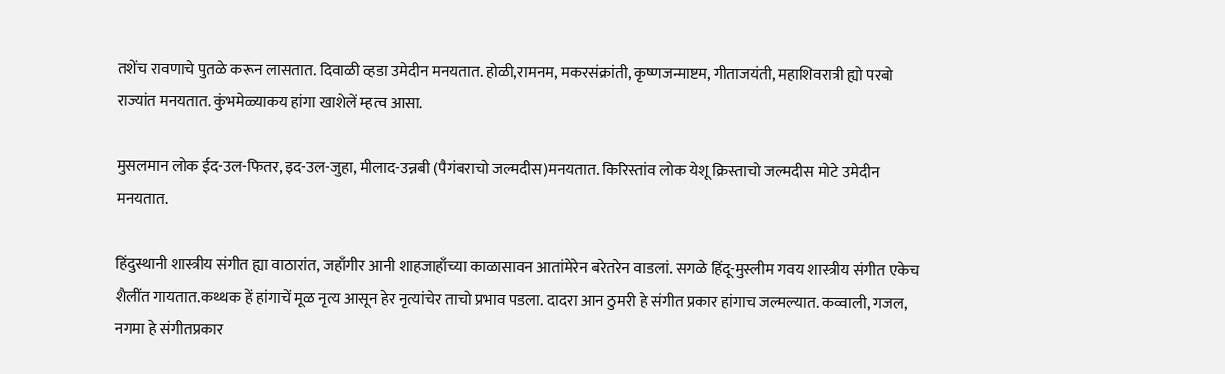तशेंच रावणाचे पुतळे करून लासतात. दिवाळी व्हडा उमेदीन मनयतात. होळी,रामनम, मकरसंक्रांती, कृष्णजन्माष्टम, गीताजयंती, महाशिवरात्री ह्यो परबो राज्यांत मनयतात. कुंभमेळ्याकय हांगा खाशेलें म्हत्व आसा.

मुसलमान लोक ईद-उल-फितर, इद-उल-जुहा, मीलाद-उन्नबी (पैगंबराचो जल्मदीस)मनयतात. किरिस्तांव लोक येशू क्रिस्ताचो जल्मदीस मोटे उमेदीन मनयतात.

हिंदुस्थानी शास्त्रीय संगीत ह्या वाठारांत, जहाँगीर आनी शाहजाहाँच्या काळासावन आतांमेरेन बरेतरेन वाडलां. सगळे हिंदू-मुस्लीम गवय शास्त्रीय संगीत एकेच शैलींत गायतात.कथ्थक हें हांगाचें मूळ नृत्य आसून हेर नृत्यांचेर ताचो प्रभाव पडला. दादरा आन ठुमरी हे संगीत प्रकार हांगाच जल्मल्यात. कव्वाली, गजल, नगमा हे संगीतप्रकार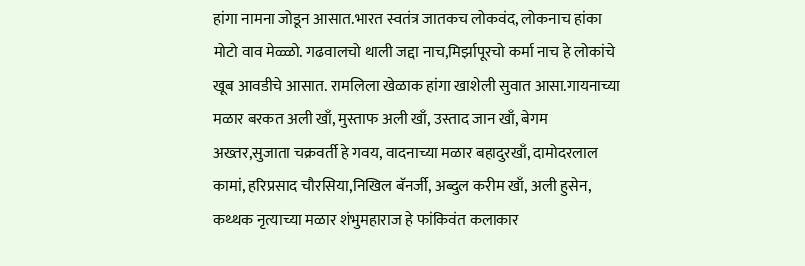हांगा नामना जोडून आसात.भारत स्वतंत्र जातकच लोकवंद, लोकनाच हांका मोटो वाव मेळ्ळो. गढवालचो थाली जद्दा नाच,मिर्झापूरचो कर्मा नाच हे लोकांचे खूब आवडीचे आसात. रामलिला खेळाक हांगा खाशेली सुवात आसा.गायनाच्या मळार बरकत अली खाँ, मुस्ताफ अली खाँ, उस्ताद जान खाँ, बेगम अख्तर,सुजाता चक्रवर्ती हे गवय, वादनाच्या मळार बहादुरखाँ, दामोदरलाल कामां, हरिप्रसाद चौरसिया,निखिल बॅनर्जी, अब्दुल करीम खाँ, अली हुसेन, कथ्थक नृत्याच्या मळार शंभुमहाराज हे फांकिवंत कलाकार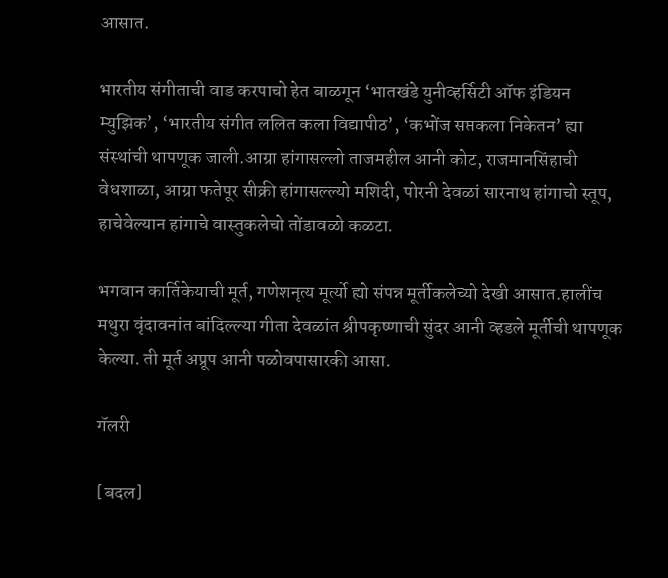आसात.

भारतीय संगीताची वाड करपाचो हेत बाळगून ‘भातखंडे युनीव्हर्सिटी ऑफ इंडियन म्युझिक’, ‘भारतीय संगीत ललित कला विद्यापीठ’, ‘कभोंज सप्तकला निकेतन’ ह्या संस्थांची थापणूक जाली.आग्रा हांगासल्लो ताजमहील आनी कोट, राजमानसिंहाची वेधशाळा, आग्रा फतेपूर सीक्री हांगासल्ल्यो मशिदी, पोरनी देवळां सारनाथ हांगाचो स्तूप, हाचेवेल्यान हांगाचे वास्तुकलेचो तोंडावळो कळटा.

भगवान कार्तिकेयाची मूर्त, गणेशनृत्य मूर्त्यो ह्यो संपन्न मूर्तीकलेच्यो देखी आसात.हालींच मथुरा वृंदावनांत बांदिल्ल्या गीता देवळांत श्रीपकृष्णाची सुंदर आनी व्हडले मूर्तीची थापणूक केल्या. ती मूर्त अप्रूप आनी पळोवपासारकी आसा.

गॅलरी

[बदल]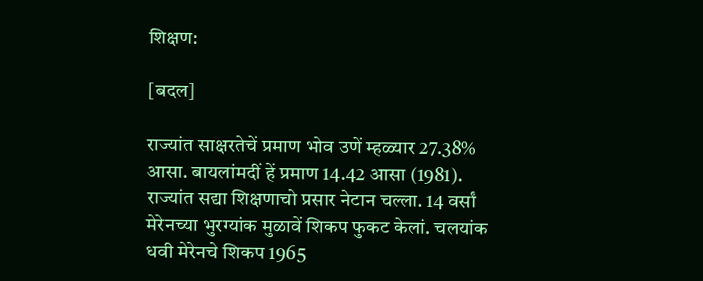शिक्षण:

[बदल]

राज्यांत साक्षरतेचें प्रमाण भोव उणें म्हळ्यार 27.38% आसा. बायलांमदीं हें प्रमाण 14.42 आसा (1981). राज्यांत सद्या शिक्षणाचो प्रसार नेटान चल्ला. 14 वर्सां मेरेनच्या भुरग्यांक मुळावें शिकप फुकट केलां. चलयांक धवी मेरेनचे शिकप 1965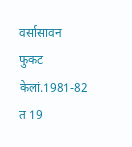वर्सासावन फुकट केलां.1981-82 त 19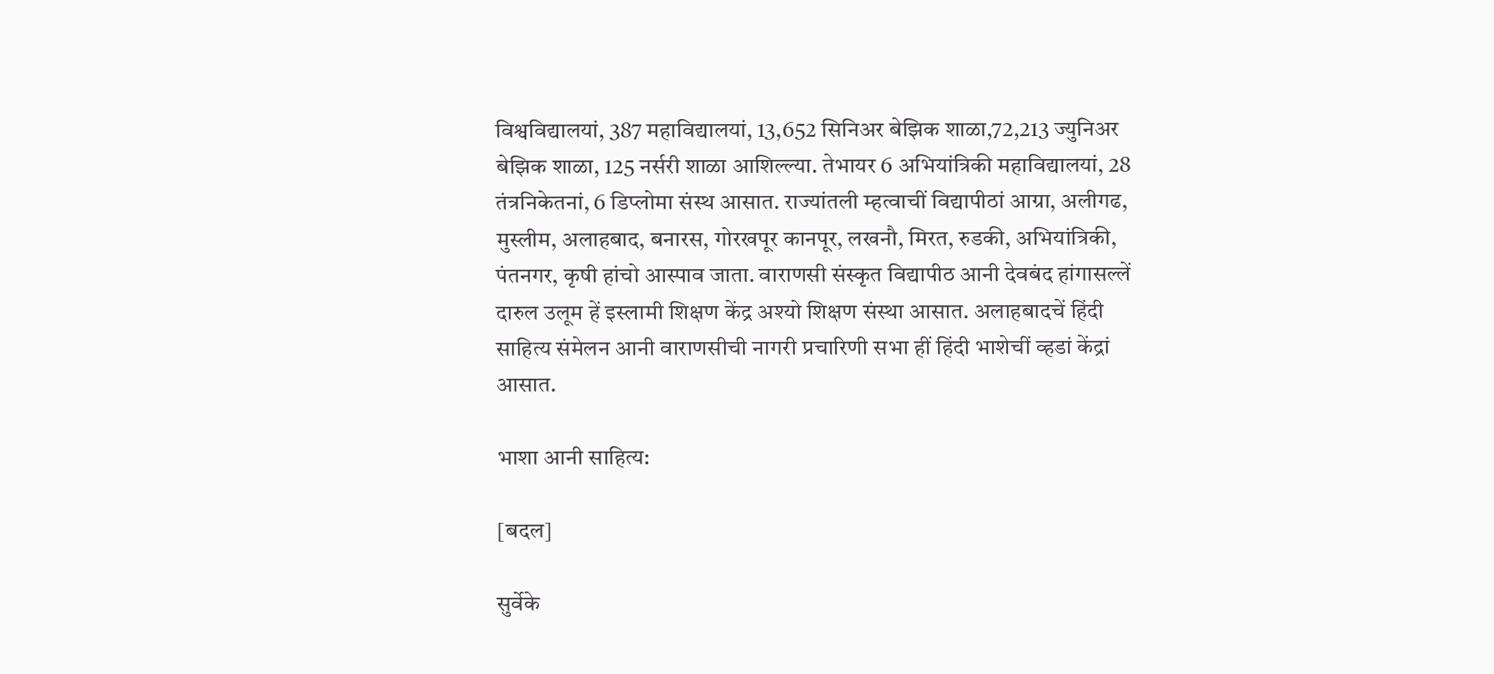विश्वविद्यालयां, 387 महाविद्यालयां, 13,652 सिनिअर बेझिक शाळा,72,213 ज्युनिअर बेझिक शाळा, 125 नर्सरी शाळा आशिल्ल्या. तेभायर 6 अभियांत्रिकी महाविद्यालयां, 28 तंत्रनिकेतनां, 6 डिप्लोमा संस्थ आसात. राज्यांतली म्हत्वाचीं विद्यापीठां आग्रा, अलीगढ, मुस्लीम, अलाहबाद, बनारस, गोरखपूर कानपूर, लखनौ, मिरत, रुडकी, अभियांत्रिकी, पंतनगर, कृषी हांचो आस्पाव जाता. वाराणसी संस्कृत विद्यापीठ आनी देवबंद हांगासल्लें दारुल उलूम हें इस्लामी शिक्षण केंद्र अश्यो शिक्षण संस्था आसात. अलाहबादचें हिंदी साहित्य संमेलन आनी वाराणसीची नागरी प्रचारिणी सभा हीं हिंदी भाशेचीं व्हडां केंद्रां आसात.

भाशा आनी साहित्य:

[बदल]

सुर्वेके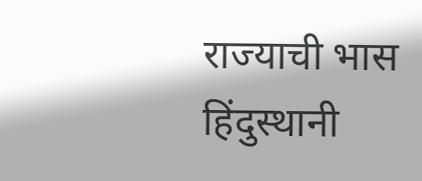राज्याची भास हिंदुस्थानी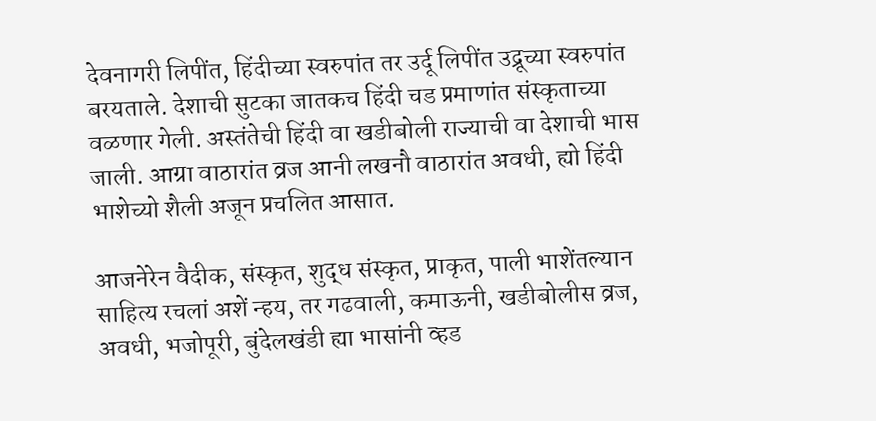देवनागरी लिपींत, हिंदीच्या स्वरुपांत तर उर्दू लिपींत उद्रूच्या स्वरुपांत बरयताले. देशाची सुटका जातकच हिंदी चड प्रमाणांत संस्कृताच्या वळणार गेली. अस्तंतेची हिंदी वा खडीबोली राज्याची वा देशाची भास जाली. आग्रा वाठारांत व्रज आनी लखनौ वाठारांत अवधी, ह्यो हिंदी भाशेच्यो शैली अजून प्रचलित आसात.

आजनेरेन वैदीक, संस्कृत, शुद्ध संस्कृत, प्राकृत, पाली भाशेंतल्यान साहित्य रचलां अशें न्हय, तर गढवाली, कमाऊनी, खडीबोलीस व्रज, अवधी, भजोपूरी, बुंदेलखंडी ह्या भासांनी व्हड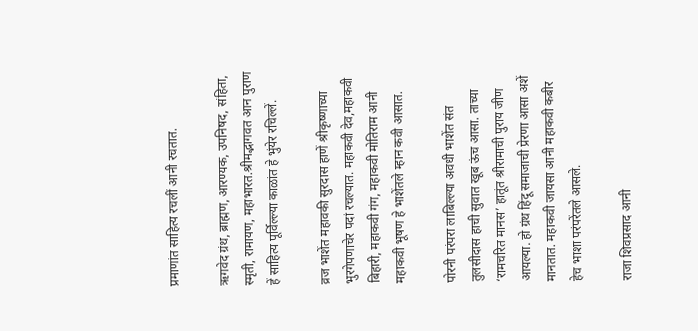प्रमाणांत साहित्य रचलीं आनी रचतात.

ऋगवेद ग्रंथ, ब्राह्मण, आरण्यक, उपनिषद, संहिता, स्मृती, रामायण, महाभारत.श्रीमद्भागवत आन पुराण हें साहित्य पूर्विल्ल्या काळांत हे भुंयेर रचिल्लें.

व्रज भाशेंत महावकी सुरदास हाणें श्रीकृष्णाच्या भुरगेपणाचेर पदां रचल्यात. महाकवी देव,महाकवी बिहारी, महाकवी गंग, महाकवी मोतिराम आनी महाकवी भूषण हे भाशेंतले म्हान कवी आसात.

पोरनी परंपरा लाबिल्ल्या अवधी भाशेंत संत तुलसीदास हाची सुवात खूब ऊंच आसा. ताच्या ‘रामचरित मानस’ हातूंत श्रीरामाची पुराय जीण आयल्या. हो ग्रंथ हिंदू समाजाची प्रेरणा आसा अशें मानतात. महाकवी जायसा आनी महाकवी कबीर हेच भाशा परंपरेंतले आसले.

राजा शिवप्रसाद आनी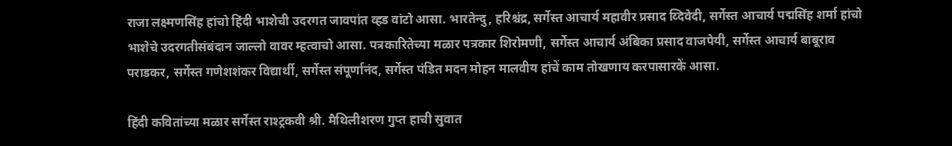राजा लक्ष्मणसिंह हांचो हिंदी भाशेची उदरगत जावपांत व्हड वांटो आसा. भारतेन्दु, हरिश्चंद्र, सर्गेस्त आचार्य महावीर प्रसाद व्दिवेदी, सर्गेस्त आचार्य पद्मसिंह शर्मा हांचो भाशेचे उदरगतीसंबंदान जाल्लो वावर म्हत्वाचो आसा. पत्रकारितेच्या मळार पत्रकार शिरोमणी, सर्गेस्त आचार्य अंबिका प्रसाद वाजपेयी, सर्गेस्त आचार्य बाबूराव पराडकर, सर्गेस्त गणेशशंकर विद्यार्थी, सर्गेस्त संपूर्णानंद, सर्गेस्त पंडित मदन मोहन मालवीय हांचें काम तोखणाय करपासारकें आसा.

हिंदी कवितांच्या मळार सर्गेस्त राश्ट्रकवी श्री. मैथिलीशरण गुप्त हाची सुवात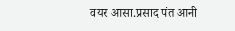वयर आसा.प्रसाद पंत आनी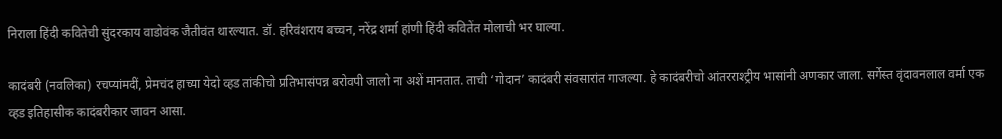निराला हिंदी कवितेची सुंदरकाय वाडोवंक जैतीवंत थारल्यात. डॉ. हरिवंशराय बच्चन, नरेंद्र शर्मा हांणी हिंदी कवितेंत मोलाची भर घाल्या.

कादंबरी (नवलिका) रचप्यांमदीं, प्रेमचंद हाच्या येदो व्हड तांकीचो प्रतिभासंपन्न बरोवपी जालो ना अशें मानतात. ताची ‘गोदान’ कादंबरी संवसारांत गाजल्या. हे कादंबरीचो आंतरराश्ट्रीय भासांनी अणकार जाला. सर्गेस्त वृंदावनलाल वर्मा एक व्हड इतिहासीक कादंबरीकार जावन आसा.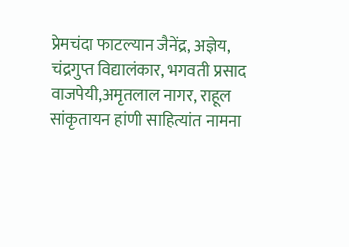प्रेमचंदा फाटल्यान जैनेंद्र, अज्ञेय, चंद्रगुप्त विद्यालंकार, भगवती प्रसाद वाजपेयी,अमृतलाल नागर, राहूल सांकृतायन हांणी साहित्यांत नामना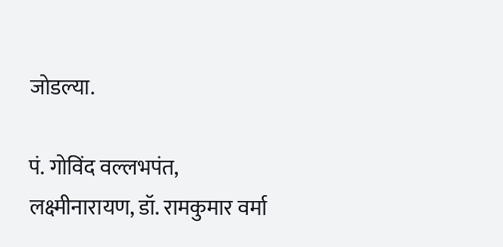जोडल्या.

पं. गोविंद वल्लभपंत, लक्ष्मीनारायण, डॉ. रामकुमार वर्मा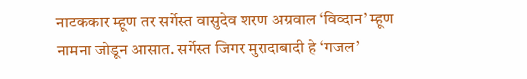नाटककार म्हूण तर सर्गेस्त वासुदेव शरण अग्रवाल ‘विव्दान’ म्हूण नामना जोडून आसात. सर्गेस्त जिगर मुरादाबादी हे ‘गजल’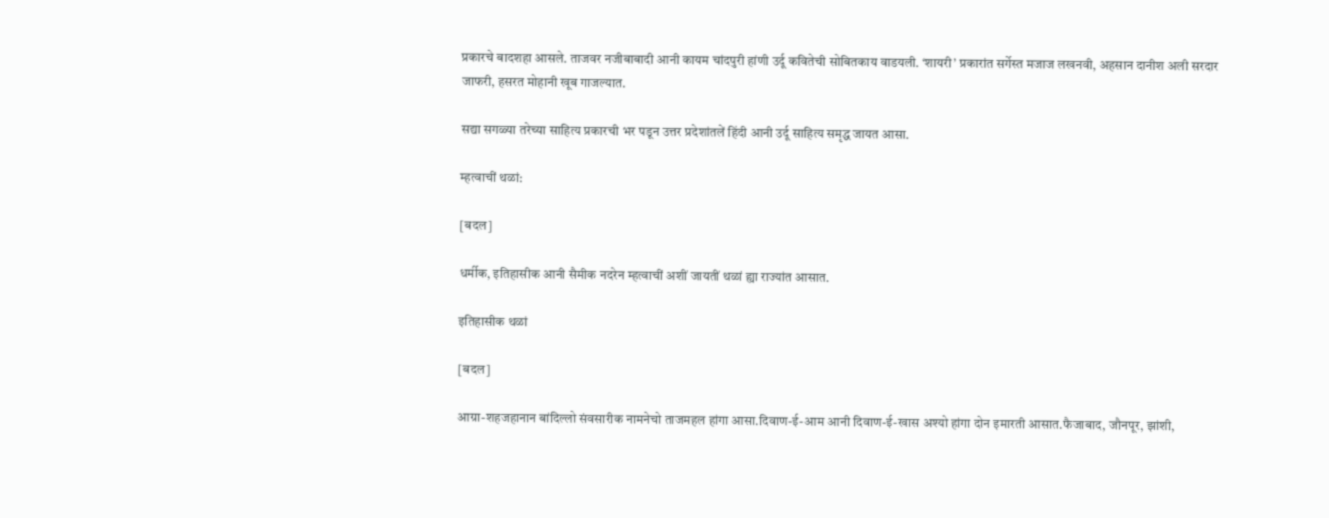प्रकारचे बादशहा आसले. ताजवर नजीबाबादी आनी कायम चांदपुरी हांणी उर्दू कवितेची सोबितकाय वाडयली. ‘शायरी’ प्रकारांत सर्गेस्त मजाज लखनवी, अहसान दानीश अली सरदार जाफरी, हसरत मोहानी खूब गाजल्यात.

सद्या सगळ्या तरेच्या साहित्य प्रकारची भर पडून उत्तर प्रदेशांतलें हिंदी आनी उर्दू साहित्य समृद्ध जायत आसा.

म्हत्वाचीं थळां:

[बदल]

धर्मीक, इतिहासीक आनी सैमीक नदरेन म्हत्वाचीं अशीं जायतीं थळां ह्या राज्यांत आसात.

इतिहासीक थळां

[बदल]

आग्रा-शहजहानान बांदिल्लो संवसारीक नामनेचो ताजमहल हांगा आसा.दिवाण-ई-आम आनी दिवाण-ई-खास अश्यो हांगा दोन इमारती आसात.फैजाबाद, जौनपूर, झांशी,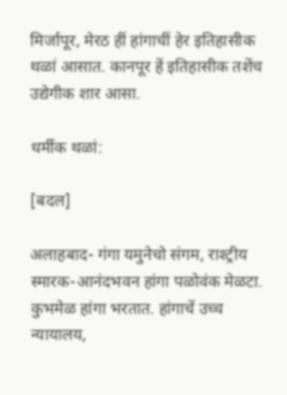मिर्जापूर, मेरठ हीं हांगाचीं हेर इतिहासीक थळां आसात. कानपूर हें इतिहासीक तशेंच उद्येगीक शार आसा.

धर्मीक थळां:

[बदल]

अलाहबाद- गंगा यमुनेचो संगम, राश्ट्रीय स्मारक-आनंदभवन हांगा पळोवंक मेळटा. कुभमेळ हांगा भरतात. हांगाचें उच्च न्यायालय,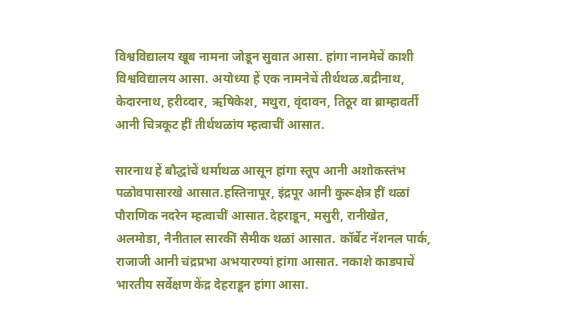विश्वविद्यालय खूब नामना जोडून सुवात आसा. हांगा नानमेचें काशी विश्वविद्यालय आसा. अयोध्या हें एक नामनेचें तीर्थथळ.बद्रीनाथ, केदारनाथ, हरीव्दार, ऋषिकेश, मथुरा, वृंदावन, तिठूर वा ब्राम्हावर्ती आनी चित्रकूट हीं तीर्थथळांय म्हत्वाचीं आसात.

सारनाथ हें बौद्धांचें धर्माथळ आसून हांगा स्तूप आनी अशोकस्तंभ पळोवपासारखे आसात.हस्तिनापूर, इंद्रपूर आनी कुरूक्षेत्र हीं थळां पौराणिक नदरेन म्हत्वाचीं आसात.देहराडून, मसुरी, रानीखेत, अलमोडा, नैनीताल सारकीं सैमीक थळां आसात. कॉर्बेट नॅशनल पार्क, राजाजी आनी चंद्रप्रभा अभयारण्यां हांगा आसात. नकाशे काडपाचें भारतीय सर्वेक्षण केंद्र देहराडून हांगा आसा.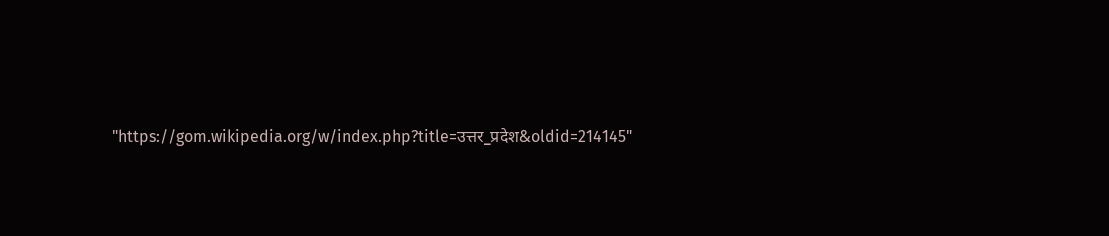"https://gom.wikipedia.org/w/index.php?title=उत्तर_प्रदेश&oldid=214145"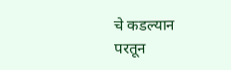चे कडल्यान परतून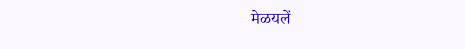मेळयलें